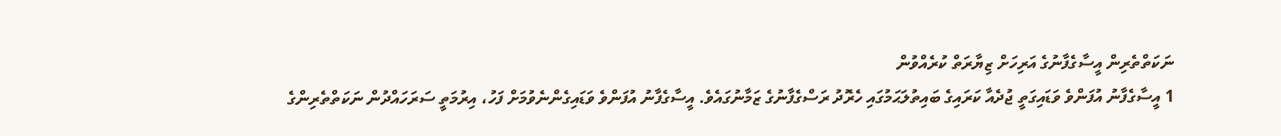ނަކަތްތެރިން އީސާގެފާނުގެ އަރިހަށް ޒިޔާރަތް ކުރެއްވުން
1 އީސާގެފާނު އުފަންވެ ވަޑައިގަތީ ޖުދެއާ ކަރައިގެ ބައިތުލަޙަމުގައި ހެރޮދު ރަސްގެފާނުގެ ޒަމާނުގައެވެ. އީސާގެފާނު އުފަންވެ ވަޑައިގެންނެވުމަށް ފަހު، އިރުމަތީ ސަރަހައްދުން ނަކަތްތެރިންގެ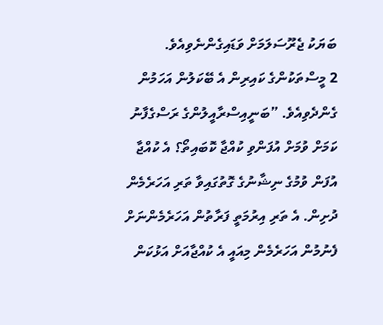ބަޔަކު ޖެރޫސަލަމަށް ވަޑައިގެންނެވިއެވެ.
2 މީސްތަކުންގެ ކައިރިން އެ ބޭކަލުން އަހަމުން ގެންދެވިއެވެ. ”ބަނީއިސްރާއީލުންގެ ރަސްގެފާނު ކަމަށް ވުމަށް އުފަންވި ކުއްޖާ ކޮބައިތޯ؟ އެ ކުއްޖާ އުފަން ވުމުގެ ނިޝާނުގެ ގޮތުގައިވާ ތަރި އަހަރެމެން ދުށިން. އެ ތަރި އިރުމަތީ ފަރާތުން އަހަރެމެންނަށް ފެނުމުން އަހަރެމެން މިއައީ އެ ކުއްޖާއަށް އަޅުކަން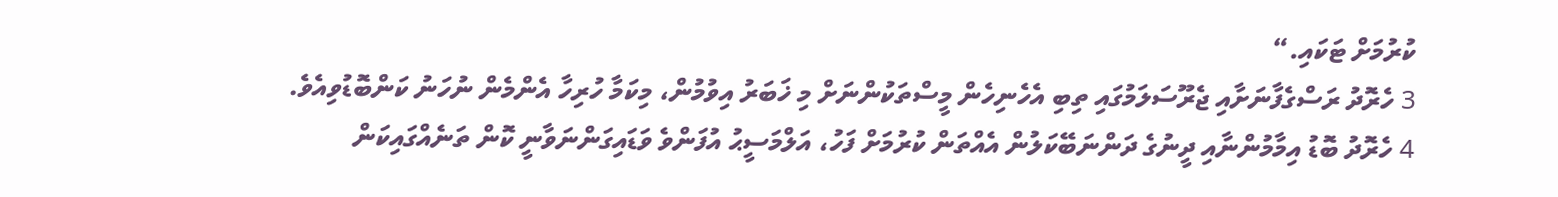ކުރުމަށް ޓަކައި.“
3 ހެރޮދު ރަސްގެފާނަށާއި ޖެރޫސަލަމުގައި ތިބި އެހެނިހެން މީސްތަކުންނަށް މި ޚަބަރު އިވުމުން، މިކަމާ ހުރިހާ އެންމެން ނުހަނު ކަންބޮޑުވިއެވެ.
4 ހެރޮދު ބޮޑު އިމާމުންނާއި ދީނުގެ ދަންނަބޭކަލުން އެއްތަން ކުރުމަށް ފަހު، އަލްމަސީޙު އުފަންވެ ވަޑައިގަންނަވާނީ ކޮން ތަނެއްގައިކަން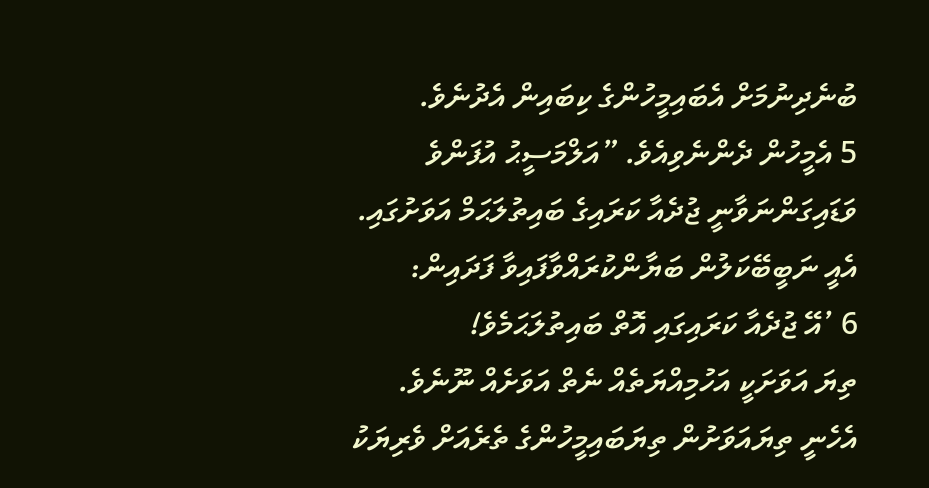ބުނެދިނުމަށް އެބައިމީހުންގެ ކިބައިން އެދުނެވެ.
5 އެމީހުން ދެންނެވިއެވެ. ”އަލްމަސީޙު އުފަންވެ ވަޑައިގަންނަވާނީ ޖުދެއާ ކަރައިގެ ބައިތުލަޙަމް އަވަށުގައި. އެއީ ނަބީބޭކަލުން ބަޔާންކުރައްވާފައިވާ ފަދައިން:
6 ’އޭ ޖުދެއާ ކަރައިގައި އޮތް ބައިތުލަޙަމެވެ!
ތިޔަ އަވަށަކީ އަހުމިއްޔަތެއް ނެތް އަވަށެއް ނޫނެވެ.
އެހެނީ ތިޔައަވަށުން ތިޔަބައިމީހުންގެ ތެރެއަށް ވެރިޔަކު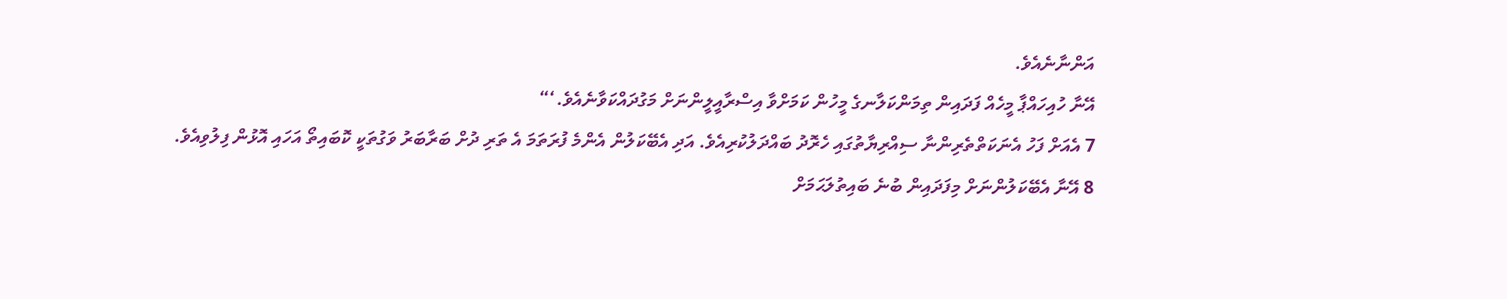އަންނާނެއެވެ.
އޭނާ ހުއިހައްޕާ މީހެއް ފަދައިން ތިމަންކަލާނގެ މީހުން ކަމަށްވާ އިސްރާއީލީންނަށް މަގުދައްކަވާނެއެވެ.‘“
7 އެއަށް ފަހު އެނަކަތްތެރިންނާ ސިއްރިޔާތުގައި ހެރޮދު ބައްދަލުކުރިއެވެ. އަދި އެބޭކަލުން އެންމެ ފުރަތަމަ އެ ތަރި ދުށް ބަރާބަރު ވަގުތަކީ ކޮބައިތޯ އަހައި އޮޅުން ފިލުވިއެވެ.
8 އޭނާ އެބޭކަލުންނަށް މިފަދައިން ބުނެ ބައިތުލަޙަމަށް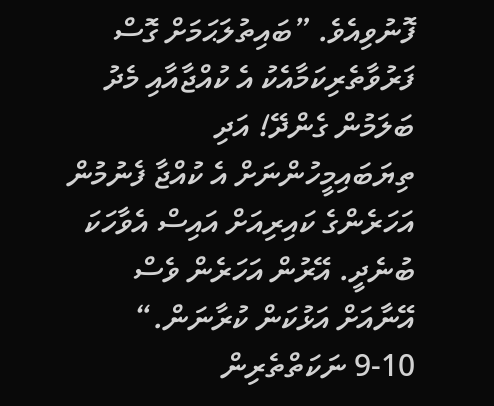ފޮނުވިއެވެ. ”ބައިތުލަޙަމަށް ގޮސް ފަރުވާތެރިކަމާއެކު އެ ކުއްޖާއާއި މެދު ބަލަމުން ގެންދޭ! އަދި ތިޔަބައިމީހުންނަށް އެ ކުއްޖާ ފެނުމުން އަހަރެންގެ ކައިރިއަށް އައިސް އެވާހަކަ ބުނެދީ. އޭރުން އަހަރެން ވެސް އޭނާއަށް އަޅުކަން ކުރާނަން.“
9-10 ނަކަތްތެރިން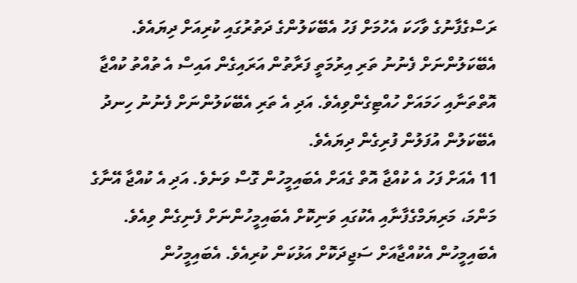ރަސްގެފާނުގެ ވާހަކަ އެހުމަށް ފަހު އެބޭކަލުންގެ ދަތުރުގައި ކުރިއަށް ދިޔައެވެ. އެބޭކަލުންނަށް ފެނުނު ތަރި އިރުމަތީ ފަރާތުން އަރައިގެން އައިސް އެ ތުއްތު ކުއްޖާ އޮތްތަނާއި ހަމައަށް ހުއްޓިގެންވިއެވެ. އަދި އެ ތަރި އެބޭކަލުންނަށް ފެނުނު ހިނދު އެބޭކަލުން އުފަލުން ފުރިގެން ދިޔައެވެ.
11 އެއަށް ފަހު އެ ކުއްޖާ އޮތް ގެއަށް އެބައިމީހުން ގޮސް ވަނެވެ. އަދި އެ ކުއްޖާ އޭނާގެ މަންމަ، މަރިޔަމްގެފާނާއި އެކުގައި ވަނިކޮށް އެބައިމީހުންނަށް ފެނިގެން ވިއެވެ. އެބައިމީހުން އެކުއްޖާއަށް ސަޖިދަކޮށް އަޅުކަން ކުރިއެވެ. އެބައިމީހުން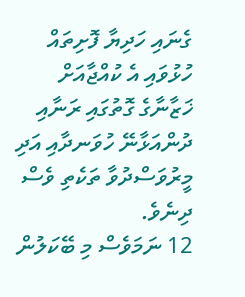ގެނައި ހަދިޔާ ފޮށިތައް ހުޅުވައި އެ ކުއްޖާއަށް ޚަޒާނާގެ ގޮތުގައި ރަނާއި ދުންއަޅާނޭ ހުވަނދާއި އަދި މީރުވަސްދުވާ ތަކެތި ވެސް ދިނެވެ.
12 ނަމަވެސް މި ބޭކަލުން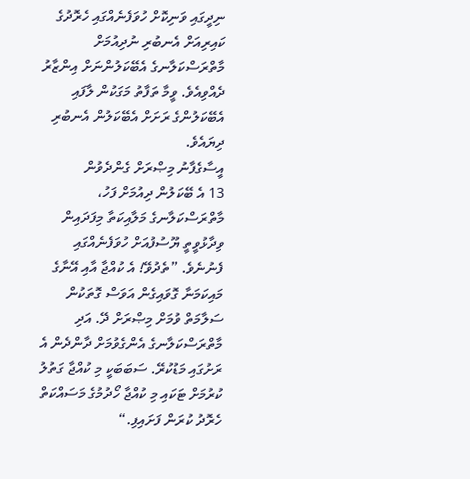ނިދީގައި ވަނިކޮށް ހުވަފެނެއްގައި ހެރޮދުގެ ކައިރިއަށް އެނބުރި ނުދިއުމަށް މާތްރަސްކަލާނގެ އެބޭކަލުންނަށް އިންޒާރު ދެއްވިއެވެ. ވީމާ ތަފާތު މަގަކުން ލާފައި އެބޭކަލުންގެ ރަށަށް އެބޭކަލުން އެނބުރި ދިޔައެވެ.
އީސާގެފާނު މިޞްރަށް ގެންދެވުން
13 އެ ބޭކަލުން ދިއުމަށް ފަހު، މާތްރަސްކަލާނގެ މަލާއިކަތާ މިފަދައިން ވިދާޅުވީތީ ޔޫސުފުއަށް ހުވަފެނެއްގައި ފެނުނެވެ. ”ތެދުވޭ! އެ ކުއްޖާ އާއި އޭނާގެ މައިކަމަނާ ގޮވައިގެން އަވަސް ގޮތަކުން ސަލާމަތް ވުމަށް މިޞްރަށް ދޭ. އަދި މާތްރަސްކަލާނގެ އެންގެވުމަށް ދާންދެން އެ ރަށުގައި މަޑުކުރޭ. ސަބަބަކީ މި ކުއްޖާ ގަތުލު ކުރުމަށް ޓަކައި މި ކުއްޖާ ހޯދުމުގެ މަސައްކަތް ހެރޮދު ކުރަން ފަށައިފި.“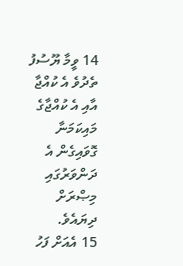14 ވީމާ ޔޫސުފު ތެދުވެ އެ ކުއްޖާ އާއި އެ ކުއްޖާގެ މައިކަމަނާ ގޮވައިގެން އެ ދަންވަރުގައި މިޞްރަށް ދިޔައެވެ.
15 އެއަށް ފަހު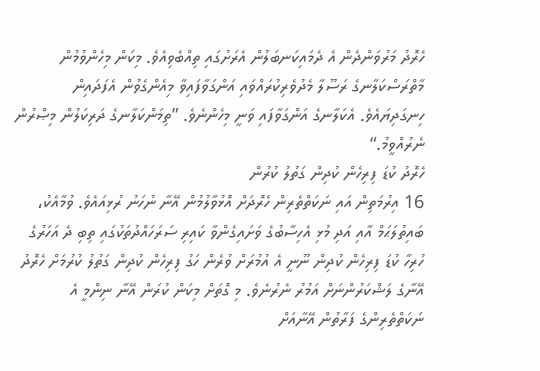ހެރޮދު މަރުވަންދެން އެ ދެމައިކަނބަލުން އެރަށުގައި ތިއްބެވިއެވެ. މިކަން މިހެންވުމުން މާތްރަސްކަލާނގެ ރަސޫލާ މެދުވެރިކުރައްވައި އަންގަވާފައިވާ މިއެންގެވުން އެފަދައިން ހިނގަދިޔައެވެ. އެކަލާނގެ އަންގަވާފައި ވަނީ މިހެންނެވެ. ”ތިމަންކަލާނގެ ދަރިކަލުން މިޞްރުން ނެރުއްވީމު.“
ހެރޮދު ކުޑަ ފިރިހެން ކުދިން ގަތުލު ކުރުން
16 އިރުމަތިން އައި ނަކަތްތެރިން ހެރޮދަށް އޮޅުވާލުމުން އޭނާ ނުހަނު ރުޅިއައެވެ. ވުމާއެކު، ބައިތުލަޙަމް އާއި އަދި މުޅި އެހިސާބުގެ ވަށައިގެންވާ ކައިރި ސަރަހައްދުތަކުގައި ތިބި ދެ އަހަރުގެ ހުރިހާ ކުޑަ ފިރިހެން ކުދިން ނޫނީ އެ އުމުރަށް ވުރެން ހަގު ފިރިހެން ކުދިން ގަތުލު ކުރުމަށް ހެރޮދު އޭނާގެ ލަޝްކަރުންނަށް އަމުރު ނެރުނެވެ. މި ގޮތަށް މިކަން ކުރަން އޭނާ ނިންމީ އެ ނަކަތްތެރިންގެ ފަރާތުން އޭނާއަށް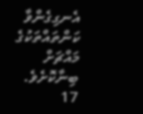އެނގިގެންވާ ކަންތައްތަކުގެ މައްޗަށް ބިނާކޮށެވެ.
17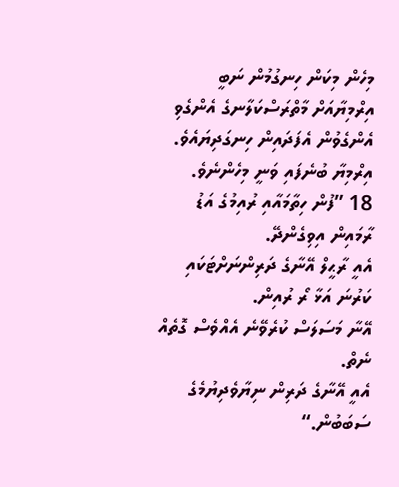މިހެން މިކަން ހިނގުމުން ނަބީ އިރްމިޔާއަށް މާތްރަސްކަލާނގެ އެންގެވި އެންގެވުން އެފަދައިން ހިނގަދިޔައެވެ. އިރްމިޔާ ބުނެފައި ވަނީ މިހެންނެވެ.
18 ”ފުން ހިތާމައާއި ރުއިމުގެ އަޑު ރާމައިން އިވިގެންދޭ.
އެއީ ރާޙީލް އޭނާގެ ދަރިންނަށްޓަކައި ކަރުނަ އަޅާ ރޯ ރުއިން.
އޭނާ މަސަލަސް ކުރެވޭނެ އެއްވެސް ގޮތެއް ނެތް.
އެއީ އޭނާގެ ދަރިން ނިޔާވެދިޔުމެގެ ސަބަބުން.“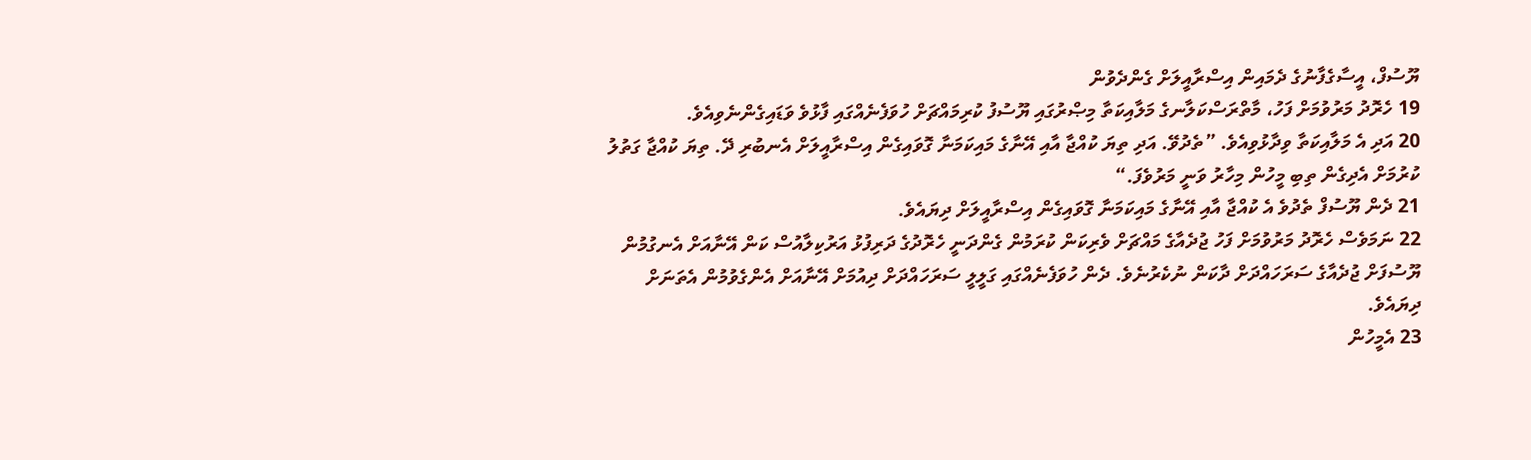ޔޫސުފް، އީސާގެފާނުގެ ދެމައިން އިސްރާއީލަށް ގެންދެވުން
19 ހެރޮދު މަރުވުމަށް ފަހު، މާތްރަސްކަލާނގެ މަލާއިކަތާ މިޞްރުގައި ޔޫސުފު ކުރިމައްޗަށް ހުވަފެނެއްގައި ފާޅުވެ ވަޑައިގެންނެވިއެވެ.
20 އަދި އެ މަލާއިކަތާ ވިދާޅުވިއެވެ. ”ތެދުވޭ. އަދި ތިޔަ ކުއްޖާ އާއި އޭނާގެ މައިކަމަނާ ގޮވައިގެން އިސްރާއީލަށް އެނބުރި ދޭ. ތިޔަ ކުއްޖާ ގަތުލު ކުރުމަށް އެދިގެން ތިބި މީހުން މިހާރު ވަނީ މަރުވެފަ.“
21 ދެން ޔޫސުފް ތެދުވެ އެ ކުއްޖާ އާއި އޭނާގެ މައިކަމަނާ ގޮވައިގެން އިސްރާއީލަށް ދިޔައެވެ.
22 ނަމަވެސް ހެރޮދު މަރުވުމަށް ފަހު ޖުދެއާގެ މައްޗަށް ވެރިކަން ކުރަމުން ގެންދަނީ ހެރޮދުގެ ދަރިފުޅު އަރުކިލާއުސް ކަން އޭނާއަށް އެނގުމުން ޔޫސުފަށް ޖުދެއާގެ ސަރަހައްދަށް ދާކަން ނުކެރުނެވެ. ދެން ހުވަފެނެއްގައި ގަލީލީ ސަރަހައްދަށް ދިއުމަށް އޭނާއަށް އެންގެވުމުން އެތަނަށް ދިޔައެވެ.
23 އެމީހުން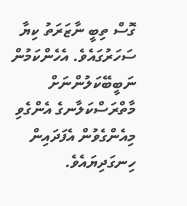ގޮސް ތިބީ ނާޒަރަތު ކިޔާ ސަހަރުގައެވެ. އެހެންކަމުން ނަބީބޭކަލުންނަށް މާތްރަސްކަލާނގެ އެންގެވި މިއެންގެވުން އެފަދައިން ހިނގަދިޔައެވެ.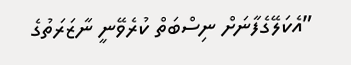”އެކަލޭގެފާނަށް ނިސްބަތް ކުރެވޭނީ ނާޒަރަތުގެ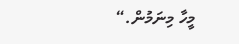މީހާ މިނަމުން.“